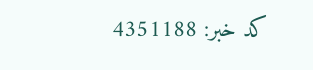کد خبر: 4351188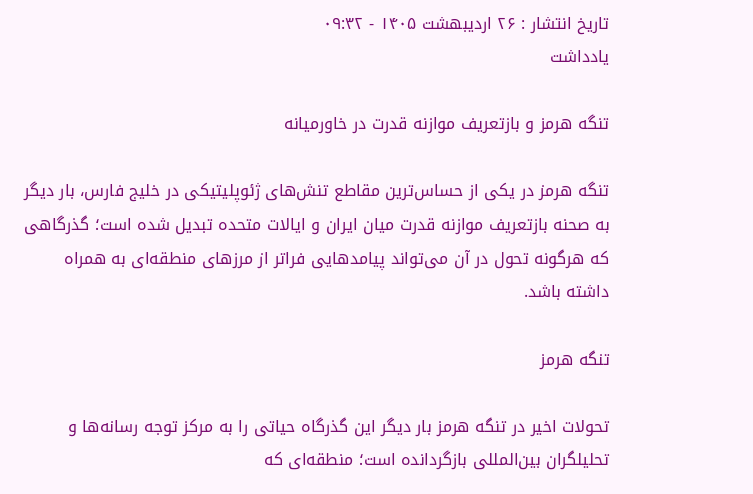تاریخ انتشار : ۲۶ ارديبهشت ۱۴۰۵ - ۰۹:۳۲
یادداشت

تنگه هرمز و بازتعریف موازنه قدرت در خاورمیانه

تنگه هرمز در یکی از حساس‌ترین مقاطع تنش‌های ژئوپلیتیکی در خلیج فارس، بار دیگر به صحنه بازتعریف موازنه قدرت میان ایران و ایالات متحده تبدیل شده است؛ گذرگاهی که هرگونه تحول در آن می‌تواند پیامدهایی فراتر از مرزهای منطقه‌ای به همراه داشته باشد.

تنگه هرمز

تحولات اخیر در تنگه هرمز بار دیگر این گذرگاه حیاتی را به مرکز توجه رسانه‌ها و تحلیلگران بین‌المللی بازگردانده است؛ منطقه‌ای که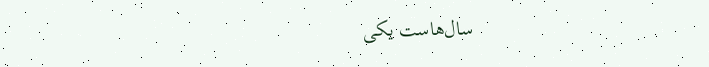سال‌هاست یکی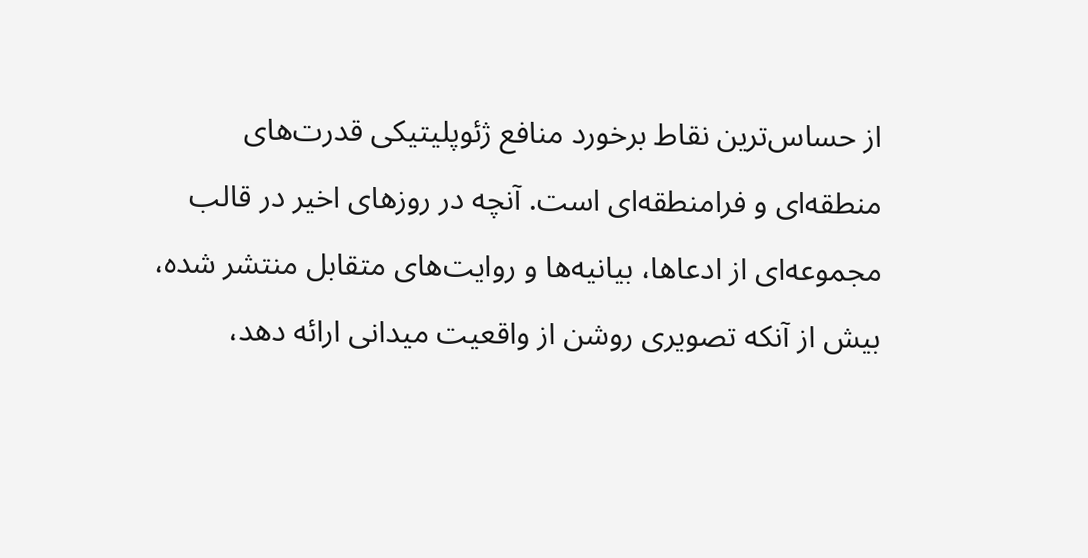از حساس‌ترین نقاط برخورد منافع ژئوپلیتیکی قدرت‌های منطقه‌ای و فرامنطقه‌ای است. آنچه در روزهای اخیر در قالب مجموعه‌ای از ادعاها، بیانیه‌ها و روایت‌های متقابل منتشر شده، بیش از آنکه تصویری روشن از واقعیت میدانی ارائه دهد،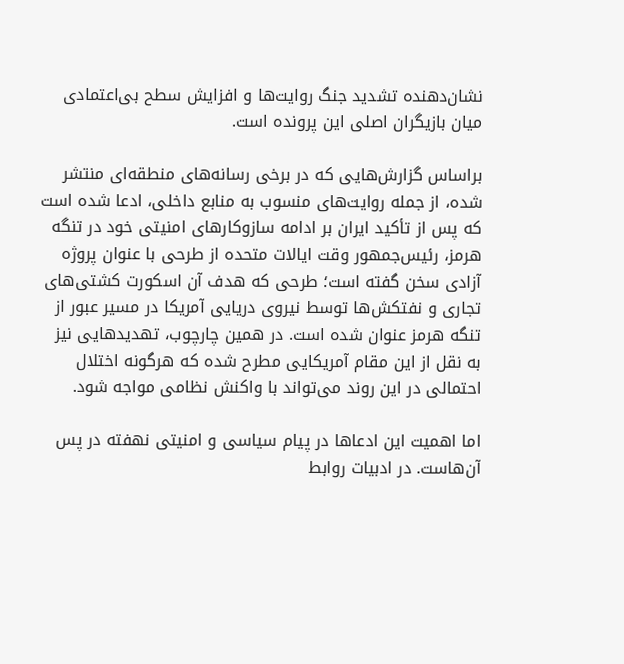نشان‌دهنده تشدید جنگ روایت‌ها و افزایش سطح بی‌اعتمادی میان بازیگران اصلی این پرونده است.

براساس گزارش‌هایی که در برخی رسانه‌های منطقه‌ای منتشر شده، از جمله روایت‌های منسوب به منابع داخلی، ادعا شده است که پس از تأکید ایران بر ادامه سازوکارهای امنیتی خود در تنگه هرمز، رئیس‌جمهور وقت ایالات متحده از طرحی با عنوان پروژه آزادی سخن گفته است؛ طرحی که هدف آن اسکورت کشتی‌های تجاری و نفتکش‌ها توسط نیروی دریایی آمریکا در مسیر عبور از تنگه هرمز عنوان شده است. در همین چارچوب، تهدیدهایی نیز به نقل از این مقام آمریکایی مطرح شده که هرگونه اختلال احتمالی در این روند می‌تواند با واکنش نظامی مواجه شود.

اما اهمیت این ادعاها در پیام سیاسی و امنیتی نهفته در پس آن‌هاست. در ادبیات روابط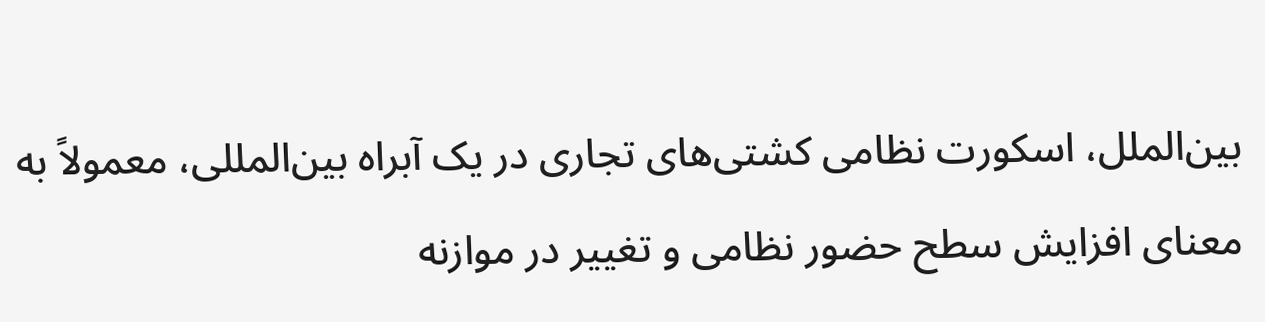بین‌الملل، اسکورت نظامی کشتی‌های تجاری در یک آبراه بین‌المللی، معمولاً به معنای افزایش سطح حضور نظامی و تغییر در موازنه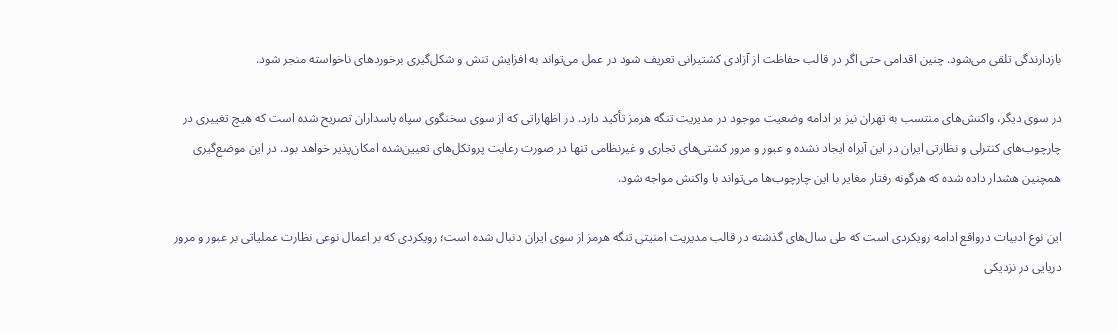بازدارندگی تلقی می‌شود. چنین اقدامی حتی اگر در قالب حفاظت از آزادی کشتیرانی تعریف شود در عمل می‌تواند به افزایش تنش و شکل‌گیری برخوردهای ناخواسته منجر شود.

در سوی دیگر، واکنش‌های منتسب به تهران نیز بر ادامه وضعیت موجود در مدیریت تنگه هرمز تأکید دارد. در اظهاراتی که از سوی سخنگوی سپاه پاسداران تصریح شده است که هیچ تغییری در چارچوب‌های کنترلی و نظارتی ایران در این آبراه ایجاد نشده و عبور و مرور کشتی‌های تجاری و غیرنظامی تنها در صورت رعایت پروتکل‌های تعیین‌شده امکان‌پذیر خواهد بود. در این موضع‌گیری همچنین هشدار داده شده که هرگونه رفتار مغایر با این چارچوب‌ها می‌تواند با واکنش مواجه شود.

این نوع ادبیات درواقع ادامه رویکردی است که طی سال‌های گذشته در قالب مدیریت امنیتی تنگه هرمز از سوی ایران دنبال شده است؛ رویکردی که بر اعمال نوعی نظارت عملیاتی بر عبور و مرور دریایی در نزدیکی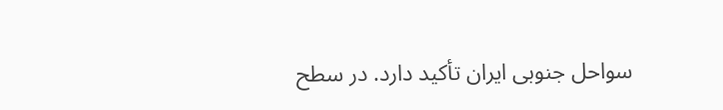سواحل جنوبی ایران تأکید دارد. در سطح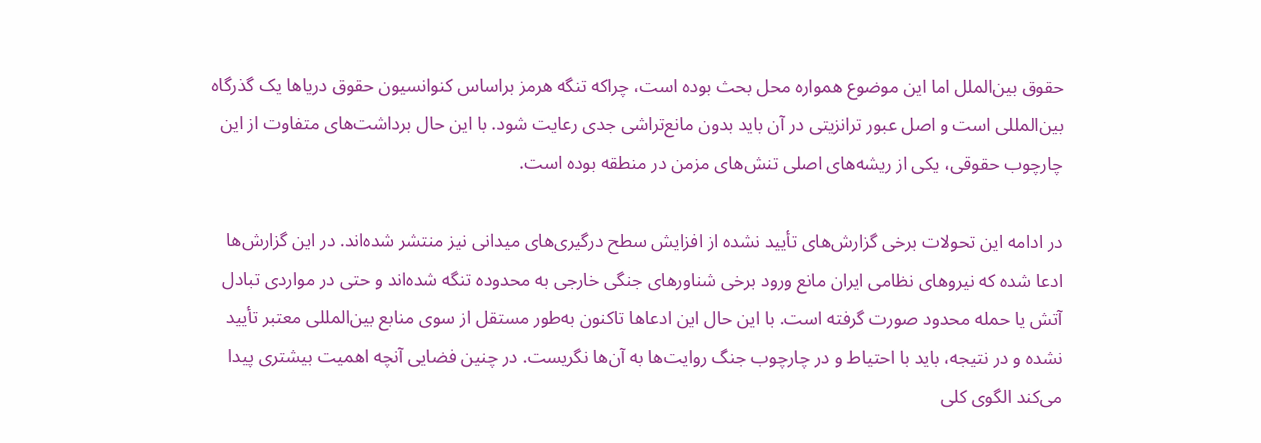حقوق بین‌الملل اما این موضوع همواره محل بحث بوده است، چراکه تنگه هرمز براساس کنوانسیون حقوق دریاها یک گذرگاه بین‌المللی است و اصل عبور ترانزیتی در آن باید بدون مانع‌تراشی جدی رعایت شود. با این حال برداشت‌های متفاوت از این چارچوب حقوقی، یکی از ریشه‌های اصلی تنش‌های مزمن در منطقه بوده است.

در ادامه این تحولات برخی گزارش‌های تأیید نشده از افزایش سطح درگیری‌های میدانی نیز منتشر شده‌اند. در این گزارش‌ها ادعا شده که نیروهای نظامی ایران مانع ورود برخی شناورهای جنگی خارجی به محدوده تنگه شده‌اند و حتی در مواردی تبادل آتش یا حمله محدود صورت گرفته است. با این حال این ادعاها تاکنون به‌طور مستقل از سوی منابع بین‌المللی معتبر تأیید نشده و در نتیجه، باید با احتیاط و در چارچوب جنگ روایت‌ها به آن‌ها نگریست. در چنین فضایی آنچه اهمیت بیشتری پیدا می‌کند الگوی کلی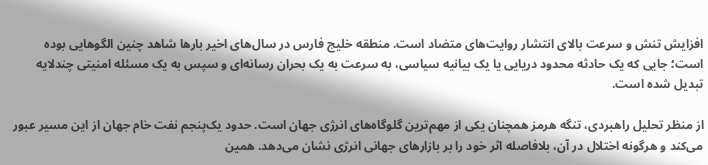افزایش تنش و سرعت بالای انتشار روایت‌های متضاد است. منطقه خلیج فارس در سال‌های اخیر بارها شاهد چنین الگوهایی بوده است؛ جایی که یک حادثه محدود دریایی یا یک بیانیه سیاسی، به سرعت به یک بحران رسانه‌ای و سپس به یک مسئله امنیتی چندلایه تبدیل شده است.

از منظر تحلیل راهبردی، تنگه هرمز همچنان یکی از مهم‌ترین گلوگاه‌های انرژی جهان است. حدود یک‌پنجم نفت خام جهان از این مسیر عبور می‌کند و هرگونه اختلال در آن، بلافاصله اثر خود را بر بازارهای جهانی انرژی نشان می‌دهد. همین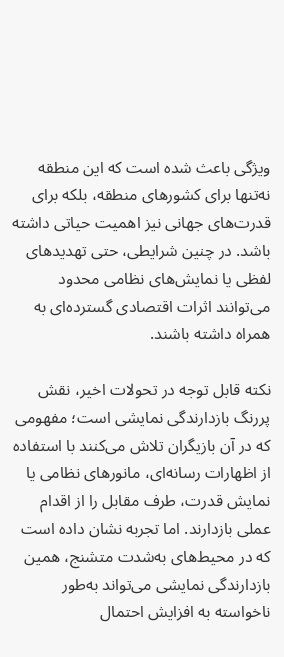ویژگی باعث شده است که این منطقه نه‌تنها برای کشورهای منطقه، بلکه برای قدرت‌های جهانی نیز اهمیت حیاتی داشته باشد. در چنین شرایطی، حتی تهدیدهای لفظی یا نمایش‌های نظامی محدود می‌توانند اثرات اقتصادی گسترده‌ای به همراه داشته باشند.

نکته قابل توجه در تحولات اخیر، نقش پررنگ بازدارندگی نمایشی است؛ مفهومی که در آن بازیگران تلاش می‌کنند با استفاده از اظهارات رسانه‌ای، مانورهای نظامی یا نمایش قدرت، طرف مقابل را از اقدام عملی بازدارند. اما تجربه نشان داده است که در محیط‌های به‌شدت متشنج، همین بازدارندگی نمایشی می‌تواند به‌طور ناخواسته به افزایش احتمال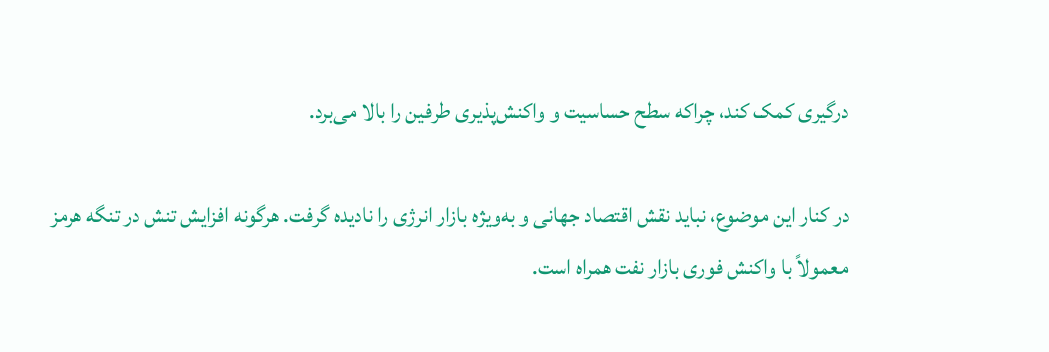درگیری کمک کند، چراکه سطح حساسیت و واکنش‌پذیری طرفین را بالا می‌برد.

در کنار این موضوع، نباید نقش اقتصاد جهانی و به‌ویژه بازار انرژی را نادیده گرفت. هرگونه افزایش تنش در تنگه هرمز معمولاً با واکنش فوری بازار نفت همراه است.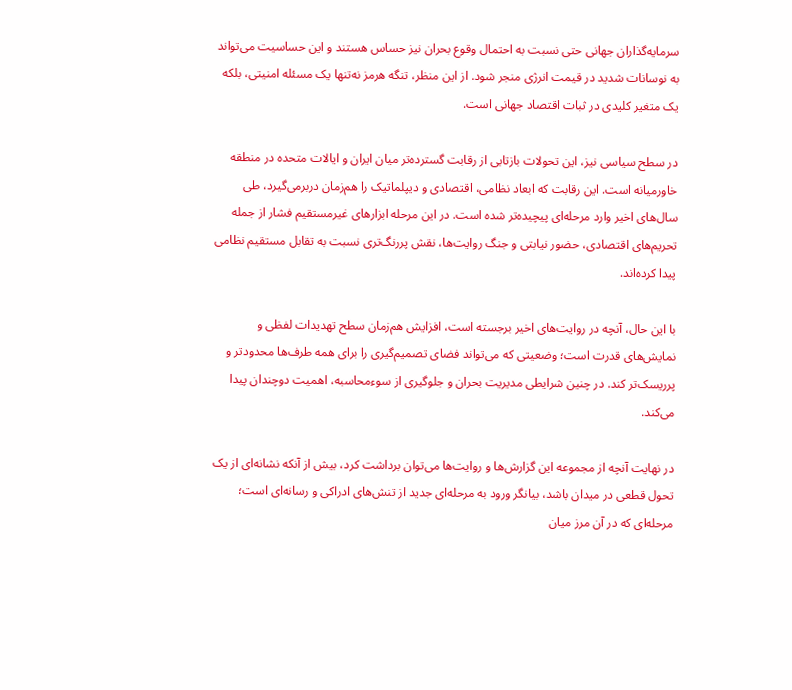سرمایه‌گذاران جهانی حتی نسبت به احتمال وقوع بحران نیز حساس هستند و این حساسیت می‌تواند به نوسانات شدید در قیمت انرژی منجر شود. از این منظر، تنگه هرمز نه‌تنها یک مسئله امنیتی، بلکه یک متغیر کلیدی در ثبات اقتصاد جهانی است.

در سطح سیاسی نیز، این تحولات بازتابی از رقابت گسترده‌تر میان ایران و ایالات متحده در منطقه خاورمیانه است. این رقابت که ابعاد نظامی، اقتصادی و دیپلماتیک را هم‌زمان دربرمی‌گیرد، طی سال‌های اخیر وارد مرحله‌ای پیچیده‌تر شده است. در این مرحله ابزارهای غیرمستقیم فشار از جمله تحریم‌های اقتصادی، حضور نیابتی و جنگ روایت‌ها، نقش پررنگ‌تری نسبت به تقابل مستقیم نظامی پیدا کرده‌اند.

با این حال، آنچه در روایت‌های اخیر برجسته است، افزایش هم‌زمان سطح تهدیدات لفظی و نمایش‌های قدرت است؛ وضعیتی که می‌تواند فضای تصمیم‌گیری را برای همه طرف‌ها محدودتر و پرریسک‌تر کند. در چنین شرایطی مدیریت بحران و جلوگیری از سوءمحاسبه، اهمیت دوچندان پیدا می‌کند.

در نهایت آنچه از مجموعه این گزارش‌ها و روایت‌ها می‌توان برداشت کرد، بیش از آنکه نشانه‌ای از یک تحول قطعی در میدان باشد، بیانگر ورود به مرحله‌ای جدید از تنش‌های ادراکی و رسانه‌ای است؛ مرحله‌ای که در آن مرز میان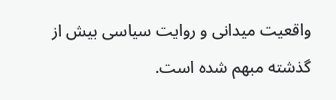واقعیت میدانی و روایت سیاسی بیش از گذشته مبهم شده است.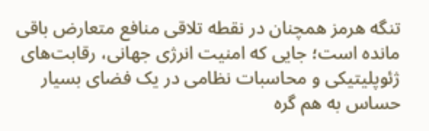تنگه هرمز همچنان در نقطه تلاقی منافع متعارض باقی مانده است؛ جایی که امنیت انرژی جهانی، رقابت‌های ژئوپلیتیکی و محاسبات نظامی در یک فضای بسیار حساس به هم گره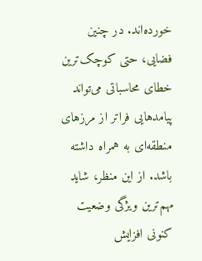خورده‌اند. در چنین فضایی، حتی کوچک‌ترین خطای محاسباتی می‌تواند پیامدهایی فراتر از مرزهای منطقه‌ای به همراه داشته باشد. از این منظر، شاید مهم‌ترین ویژگی وضعیت کنونی افزایش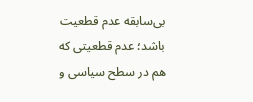بی‌سابقه عدم قطعیت باشد؛ عدم قطعیتی که هم در سطح سیاسی و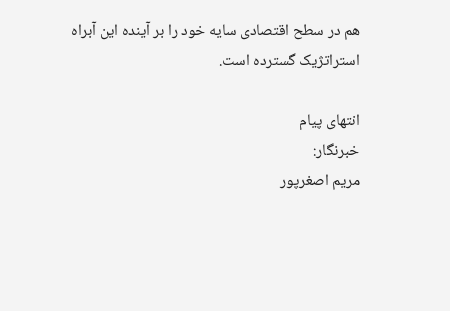هم در سطح اقتصادی سایه خود را بر آینده این آبراه استراتژیک گسترده است.

انتهای پیام
خبرنگار:
مریم اصغرپور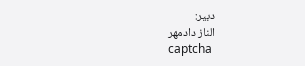دبیر:
الناز دادمهر
captcha